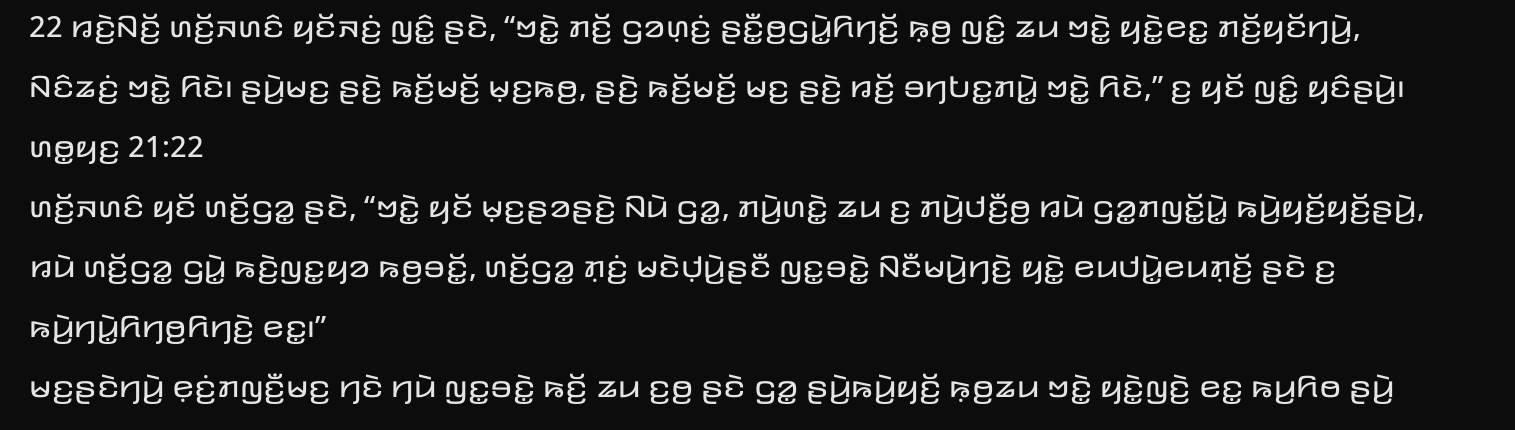22 ꤙꤢꤧ꤬ꤡꤢꤩ꤬ ꤛꤢꤩ꤬ꤏꤛꤢꤨ ꤟꤢꤩꤏꤢꤦ꤬ ꤜꤢꤨ꤭ ꤔꤢꤧ, “ꤠꤢꤧ꤭ ꤊꤢꤩ꤬ ꤞꤤꤛ꤫ꤢꤦ꤬ ꤔꤢꤪ꤭ꤥ꤬ꤞꤣꤧ꤭ꤖꤚꤢꤩ꤬ ꤒ꤫ꤥ꤬ ꤜꤢꤨ꤭ ꤘꤣ ꤠꤢꤧ꤭ ꤟꤢꤧ꤭ꤕꤢ꤭ ꤊꤢꤩ꤬ꤟꤢꤩꤚꤣꤧ꤬, ꤡꤢꤨꤘꤢꤦ꤬ ꤠꤢꤧ꤭ ꤖꤢꤧ꤯ ꤔꤣꤧ꤬ꤗꤢ꤬ ꤔꤢꤧ꤬ ꤒꤢꤩ꤬ꤗꤢꤩ꤬ ꤗ꤫ꤢ꤬ꤒꤥ꤬, ꤔꤢꤧ꤬ ꤒꤢꤩ꤬ꤗꤢꤩ꤬ ꤗꤢ꤬ ꤔꤢꤧ꤬ ꤙꤢꤩ꤬ ꤋꤚꤝꤢ꤭ꤊꤣꤧ꤭ ꤠꤢꤧ꤭ ꤖꤢꤧ,” ꤢ꤬ ꤟꤢꤩ ꤜꤢꤨ꤭ ꤟꤢꤨꤔꤣꤧ꤬꤯
ꤛꤥ꤭ꤟꤢ꤬ 21:22
ꤛꤢꤩ꤬ꤏꤛꤢꤨ ꤟꤢꤩ ꤛꤢꤩ꤬ꤞꤤ꤭ ꤔꤢꤧ, “ꤠꤢꤧ꤭ ꤟꤢꤩ ꤗ꤫ꤢ꤬ꤔꤤꤔꤢꤧ꤬ ꤡꤣꤧ ꤞꤤ꤭, ꤊꤣꤧ꤬ꤛꤢꤧ꤭ ꤘꤣ ꤢ꤬ ꤊꤣꤧ꤬ꤓꤢꤪ꤬ꤥ꤬ ꤙꤣꤧ ꤞꤤ꤭ꤊꤜꤢꤩ꤭ꤣꤧ꤭ ꤒꤣꤧ꤬ꤟꤢꤩ꤬ꤟꤢꤩ꤬ꤔꤣꤧ꤬, ꤙꤣꤧ ꤛꤢꤩ꤬ꤞꤤ꤭ ꤞꤣꤧ꤭ ꤒꤢꤧ꤬ꤜꤢ꤭ꤟꤤ ꤒꤥ꤬ꤋꤢꤩ꤭, ꤛꤢꤩ꤬ꤞꤤ꤭ ꤊ꤫ꤢꤦ꤬ ꤗꤢꤧꤓ꤫ꤣꤧ꤬ꤔꤢꤪ ꤜꤢ꤭ꤋꤢꤧ꤭ ꤡꤢꤪꤗꤣꤧ꤬ꤚꤢꤧ꤬ ꤟꤢꤧ꤭ ꤕꤣꤓꤣꤧ꤭ꤕꤣꤊ꤫ꤢꤩ꤬ ꤔꤢꤧ ꤢ꤬ ꤒꤣꤧ꤬ꤚꤣꤧ꤭ꤖꤚꤥ꤬ꤖꤚꤢꤧ꤬ ꤕꤢ꤭꤯”
ꤗꤢ꤬ꤔꤢꤧꤚꤣꤧ꤬ ꤕ꤫ꤢꤦ꤬ꤊꤜꤢꤪ꤬ꤗꤢ꤬ ꤚꤢꤧ ꤚꤣꤧ ꤜꤢ꤭ꤋꤢꤧ꤭ ꤒꤢꤩ꤬ ꤘꤣ ꤢ꤬ꤥ꤬ ꤔꤢꤧ ꤞꤤ꤭ ꤔꤣꤧ꤬ꤒꤣꤧ꤬ꤟꤢꤩ꤬ ꤒ꤫ꤥ꤬ꤘꤣ ꤠꤢꤧ꤭ ꤟꤢꤧ꤭ꤜꤢꤧ꤬ ꤕꤢ꤭ ꤒꤣ꤬ꤖꤥ ꤔꤣꤧ꤬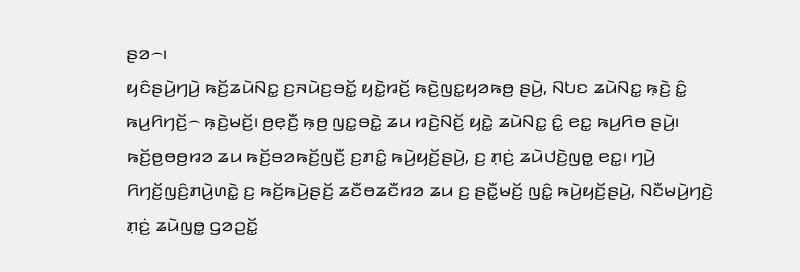ꤔꤤ꤮꤯
ꤟꤢꤨꤔꤣꤧ꤬ꤚꤣꤧ꤬ ꤒꤢꤩ꤬ꤘꤣꤧꤡꤢ꤭ ꤢ꤬ꤏꤣꤧꤢ꤬ꤋꤢꤩ꤭ ꤟꤢꤧ꤭ꤙꤢꤩ꤬ ꤒꤢꤧ꤬ꤜꤢ꤭ꤟꤤꤒꤥ꤬ ꤔꤣꤧ꤬, ꤡꤝꤢ ꤘꤣꤧꤡꤢ꤭ ꤒ꤫ꤢꤧ꤬ ꤢꤨ꤭ ꤒꤣ꤬ꤖꤚꤢꤩ꤬꤮ ꤒ꤫ꤢꤧ꤬ꤗꤢꤩ꤬꤯ ꤥ꤬ꤕ꤫ꤢꤪ꤬ ꤒ꤫ꤥ꤬ ꤜꤢ꤭ꤋꤢꤧ꤭ ꤘꤣ ꤙꤢꤧ꤬ꤡꤢꤩ꤬ ꤟꤢꤧ꤭ ꤘꤣꤧꤡꤢ꤭ ꤢꤨ꤭ ꤕꤢ꤭ ꤒꤣ꤬ꤖꤥ ꤔꤣꤧ꤬꤯ ꤒꤢꤩ꤬ꤥ꤬ꤥꤥ꤬ꤙꤤ ꤘꤣ ꤒꤢꤩ꤬ꤋꤤꤒꤢꤩ꤬ꤜꤢꤪ꤬ ꤢ꤬ꤊꤢꤨ꤭ ꤒꤣꤧ꤬ꤟꤢꤩ꤬ꤔꤣꤧ꤬, ꤢ꤬ ꤊ꤫ꤢꤦ꤬ ꤘꤣꤧꤓꤢꤧ꤬ꤜꤥ꤭ ꤕꤢ꤭꤯ ꤚꤣꤧ꤬ ꤖꤚꤢꤩ꤬ꤜꤢꤨ꤬ꤊꤣꤧ꤬ꤛꤢꤧ꤭ ꤢ꤬ ꤒꤢꤩ꤬ꤒꤣꤧ꤬ꤔꤢꤩ꤬ ꤘꤢꤪꤥꤘꤢꤪꤙꤤ ꤘꤣ ꤢ꤬ ꤔꤢꤪ꤭ꤗꤢꤩ꤬ ꤜꤢꤨ꤭ ꤒꤣꤧ꤬ꤟꤢꤩ꤬ꤔꤣꤧ꤬, ꤡꤢꤪꤗꤣꤧ꤬ꤚꤢꤧ꤬ ꤊ꤫ꤢꤦ꤬ ꤘꤣꤧꤜꤥ꤭ ꤞꤤꤑꤢꤩ꤭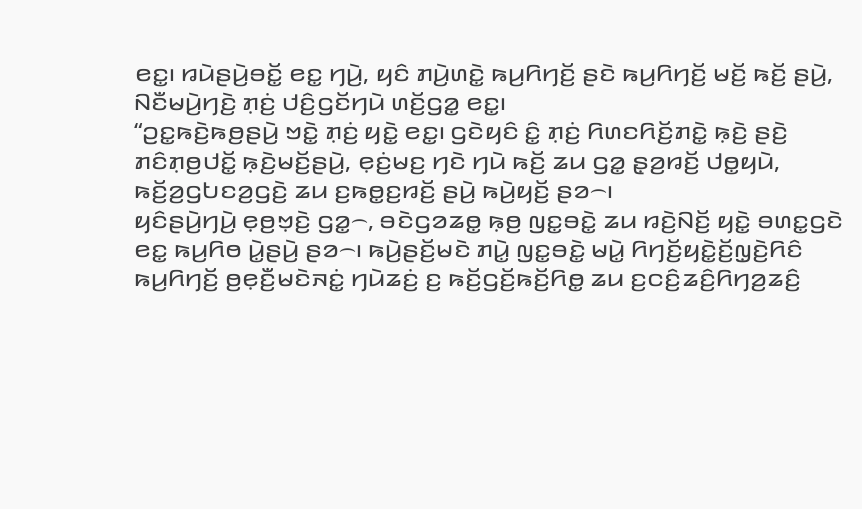ꤕꤢ꤭꤯ ꤙꤣꤧꤔꤣꤧ꤬ꤋꤢꤩ꤭ ꤕꤢ꤭ ꤚꤣꤧ꤬, ꤟꤢꤨ ꤊꤣꤧ꤬ꤛꤢꤧ꤭ ꤒꤣ꤬ꤖꤚꤢꤩ꤬ ꤔꤢꤧ ꤒꤣ꤬ꤖꤚꤢꤩ꤬ ꤗꤢꤩ꤬ ꤒꤢꤩ꤬ ꤔꤣꤧ꤬, ꤡꤢꤪꤗꤣꤧ꤬ꤚꤢꤧ꤬ ꤊ꤫ꤢꤦ꤬ ꤓꤢꤨ꤬ꤞꤢꤩꤚꤣꤧ ꤛꤢꤩ꤬ꤞꤤ꤭ ꤕꤢ꤭꤯
“ꤑꤢ꤭ꤒꤢꤧ꤬ꤒꤥ꤬ꤔꤣꤧ꤬ ꤠꤢꤧ꤭ ꤊ꤫ꤢꤦ꤬ ꤟꤢꤧ꤭ ꤕꤢ꤭꤯ ꤞꤢꤧꤟꤢꤨ ꤢꤨ꤭ ꤊ꤫ꤢꤦ꤬ ꤖꤛꤢꤖꤢꤩ꤬ꤊꤢꤧ꤭ ꤒ꤫ꤢꤧ꤬ ꤔꤢꤧ꤬ ꤊꤢꤨꤊ꤫ꤥ꤬ꤓꤢꤩ꤭ ꤒ꤫ꤢꤧ꤬ꤗꤢꤩ꤬ꤔꤣꤧ꤬, ꤕ꤫ꤢꤦ꤬ꤗꤢ꤬ ꤚꤢꤧ ꤚꤣꤧ ꤒꤢꤩ꤬ ꤘꤣ ꤞꤤ꤭ ꤔ꤫ꤤ꤬ꤙꤢꤩ꤬ ꤓꤥ꤭ꤟꤣꤧ, ꤒꤢꤩ꤬ꤤ꤬ꤞꤝꤢꤤ꤬ꤞꤢꤧ꤬ ꤘꤣ ꤢ꤬ꤒꤥ꤭ꤢ꤬ꤙꤢꤩ꤬ ꤔꤣꤧ꤬ ꤒꤣꤧ꤬ꤟꤢꤩ꤬ ꤔꤤ꤮꤯
ꤟꤢꤨꤔꤣꤧ꤬ꤚꤣꤧ꤬ ꤕ꤫ꤥ꤬ꤠ꤫ꤢꤧ꤬ ꤞꤤ꤭꤮, ꤋꤢꤧꤞꤤꤘꤥ꤭ ꤒ꤫ꤥ꤬ ꤜꤢ꤭ꤋꤢꤧ꤭ ꤘꤣ ꤙꤢꤧ꤬ꤡꤢꤩ꤬ ꤟꤢꤧ꤭ ꤋꤛꤢ꤭ꤞꤢꤧ ꤕꤢ꤭ ꤒꤣ꤬ꤖꤥ ꤣꤧ꤭ꤔꤣꤧ꤬ ꤔꤤ꤮꤯ ꤒꤣꤧ꤬ꤔꤢꤩ꤬ꤗꤢꤧ ꤊꤣꤧ꤭ ꤜꤢ꤭ꤋꤢꤧ꤭ ꤗꤣꤧ꤭ ꤖꤚꤢꤩ꤬ꤟꤢꤧ꤭ꤢꤩ꤬ꤜ꤫ꤢꤧ꤬ꤖꤢꤨ ꤒꤣ꤬ꤖꤚꤢꤩ꤬ ꤥ꤬ꤕ꤫ꤢꤪ꤬ꤗꤢꤧꤏꤢꤦ꤭ ꤚꤣꤧꤘꤢꤦ꤬ ꤢ꤬ ꤒꤢꤩ꤬ꤞꤢꤩ꤬ꤒꤢꤩ꤬ꤖꤥ꤭ ꤘꤣ ꤢ꤬ꤍꤢꤨ꤬ꤘꤢꤨ꤬ꤖꤚꤤ꤬ꤘꤢꤨ꤬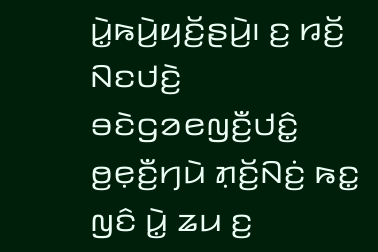ꤣꤧ꤭ꤒꤣꤧ꤬ꤟꤢꤩ꤬ꤔꤣꤧ꤬꤯ ꤢ꤬ ꤙꤢꤩ꤬ ꤡꤢꤓꤢꤧ꤬ ꤋꤢꤧꤞꤤꤕꤜꤢꤪ꤬ꤓꤢꤨ꤭ ꤥ꤬ꤕ꤫ꤢꤪ꤬ꤚꤣꤧ ꤊ꤫ꤢꤩ꤬ꤡꤢꤦ꤬ ꤒꤢ꤭ ꤜꤢꤨ ꤣꤧ꤭ ꤘꤣ ꤢ꤬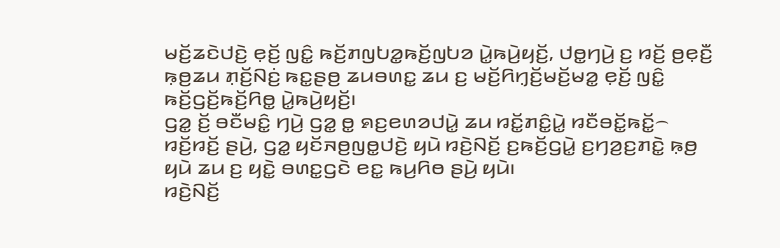ꤗꤢꤩ꤬ꤘꤢꤧꤓꤢꤧ꤬ ꤕ꤫ꤢꤩ꤬ ꤜꤢꤨ꤭ ꤒꤢꤩ꤬ꤊꤜꤝꤤ꤭ꤒꤢꤩ꤬ꤜꤝꤤ ꤣꤧ꤭ꤒꤣꤧ꤬ꤟꤢꤩ꤬, ꤓꤥ꤭ꤚꤣꤧ꤬ ꤢ꤬ ꤙꤢꤩ꤬ ꤥ꤬ꤕ꤫ꤢꤪ꤬ ꤒ꤫ꤥ꤬ꤘꤣ ꤊ꤫ꤢꤩ꤬ꤡꤢꤦ꤬ ꤒꤢ꤭ꤔꤥ꤬ ꤘꤣꤋꤛꤢ꤭ ꤘꤣ ꤢ꤬ ꤗꤢꤩ꤬ꤖꤚ꤫ꤢꤩ꤬ꤗꤢꤩ꤬ꤗꤤ꤭ ꤕ꤫ꤢꤩ꤬ ꤜꤢꤨ꤭ ꤒꤢꤩ꤬ꤞꤢꤩ꤬ꤒꤢꤩ꤬ꤖꤥ꤭ ꤣꤧ꤭ꤒꤣꤧ꤬ꤟꤢꤩ꤬꤯
ꤞꤤ꤭ ꤢꤩ꤬ ꤋꤢꤪꤗꤢꤨ꤭ ꤚꤣꤧ꤬ ꤞꤤ꤭ ꤥ꤭ ꤎꤢ꤬ꤕꤛꤤꤓꤣꤧ꤭ ꤘꤣ ꤙꤢꤩ꤭ꤊꤢꤨ꤭ꤣꤧ꤭ ꤙꤢꤪꤋꤢꤩ꤭ꤒꤢꤩ꤭꤮ ꤙꤢꤩ꤬ꤙꤢꤩ꤬ ꤔꤣꤧ꤬, ꤞꤤ꤭ ꤟꤢꤩꤏꤥ꤬ꤜꤥ꤭ꤓꤢꤧ꤬ ꤟꤣꤧ ꤙꤢꤧ꤬ꤡꤢꤩ꤬ ꤢ꤬ꤒꤢꤩ꤬ꤞꤣꤧ꤭ ꤢ꤬ꤚꤤ꤬ꤢ꤬ꤊꤢꤧ꤭ ꤒ꤫ꤥ꤬ ꤟꤣꤧ ꤘꤣ ꤢ꤬ ꤟꤢꤧ꤭ ꤋꤛꤢ꤭ꤞꤢꤧ ꤕꤢ꤭ ꤒꤣ꤬ꤖꤥ ꤔꤣꤧ꤬ ꤟꤣꤧ꤯
ꤙꤢꤧ꤬ꤡꤢꤩ꤬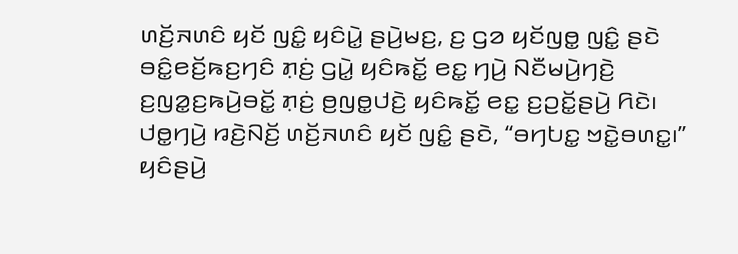ꤛꤢꤩ꤬ꤏꤛꤢꤨ ꤟꤢꤩ ꤜꤢꤨ꤭ ꤟꤢꤨꤣꤧ꤭ ꤔꤣꤧ꤬ꤗꤢ꤬, ꤢ꤬ ꤞꤤ ꤟꤢꤩꤜꤥ꤭ ꤜꤢꤨ꤭ ꤔꤢꤧ ꤋꤢꤨ꤭ꤕꤢꤩ꤬ꤒꤢ꤬ꤚꤢꤨ ꤊ꤫ꤢꤦ꤬ ꤞꤣꤧ꤭ ꤟꤢꤨꤒꤢꤩ꤭ ꤕꤢ꤭ ꤚꤣꤧ꤬ ꤡꤢꤪꤗꤣꤧ꤬ꤚꤢꤧ꤬ ꤢ꤬ꤜꤤ꤭ꤢ꤬ꤒꤣꤧ꤬ꤋꤢꤩ꤭ ꤊ꤫ꤢꤦ꤬ ꤥ꤬ꤜꤥ꤭ꤓꤢꤧ꤬ ꤟꤢꤨꤒꤢꤩ꤭ ꤕꤢ꤭ ꤢ꤬ꤑꤢꤩ꤭ꤔꤣꤧ꤬ ꤖꤢꤧ꤯ ꤓꤥ꤭ꤚꤣꤧ꤬ ꤙꤢꤧ꤬ꤡꤢꤩ꤬ ꤛꤢꤩ꤬ꤏꤛꤢꤨ ꤟꤢꤩ ꤜꤢꤨ꤭ ꤔꤢꤧ, “ꤋꤚꤝꤢ꤭ ꤠꤢꤧ꤭ꤋꤛꤢ꤭꤯”
ꤟꤢꤨꤔꤣꤧ꤬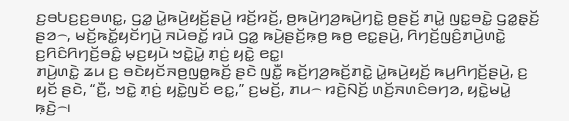ꤢ꤬ꤋꤝꤢ꤬ꤢ꤬ꤋꤛꤢ꤭, ꤞꤤ꤭ ꤣꤧ꤭ꤒꤣꤧ꤬ꤟꤢꤩ꤬ꤔꤣꤧ꤬ ꤙꤢꤩ꤬ꤙꤢꤩ꤬, ꤥ꤬ꤒꤣꤧ꤬ꤚꤤ꤬ꤒꤣꤧ꤬ꤚꤢꤧ꤭ ꤥ꤬ꤔꤢꤩ꤬ ꤊꤣꤧ꤭ ꤜꤢ꤭ꤋꤢꤧ꤭ ꤞꤤ꤭ꤔ꤫ꤢꤩ꤬ ꤔꤤ꤮, ꤗꤢꤩ꤬ꤒꤢꤩ꤭ꤟꤢꤩꤚꤣꤧ꤬ ꤏꤣꤧꤋꤢꤩ꤭ ꤙꤣꤧ ꤞꤤ꤭ ꤒꤣꤧ꤬ꤔꤢꤩ꤬ꤒ꤫ꤥ꤬ ꤒꤥ꤬ ꤕꤢ꤭ꤔꤣꤧ꤬, ꤖꤚꤢꤩ꤬ꤜꤢꤨ꤬ꤊꤣꤧ꤬ꤛꤢꤧ꤭ ꤢ꤬ꤖꤢꤨꤖꤚꤢꤩ꤬ꤋꤢꤨ꤭ ꤗ꤫ꤢ꤬ꤟꤣꤧ ꤠꤢꤧ꤭ꤣꤧ꤭ ꤊ꤫ꤢꤦ꤬ ꤟꤢꤧ꤭ ꤕꤢ꤭꤯
ꤊꤣꤧ꤬ꤛꤢꤧ꤭ ꤘꤣ ꤢ꤬ ꤋꤢꤧꤟꤢꤩꤏꤥ꤬ꤜꤥ꤭ꤒꤢꤩ꤬ ꤔꤢꤧ ꤜꤢꤪ꤭ ꤒꤢꤩ꤬ꤚꤤ꤬ꤒꤢꤩ꤬ꤊꤢꤧ꤭ ꤣꤧ꤭ꤒꤣꤧ꤬ꤟꤢꤩ꤬ ꤒꤣ꤬ꤖꤚꤢꤩ꤬ꤔꤣꤧ꤬, ꤢ꤬ ꤟꤢꤩ ꤔꤢꤧ, “ꤢꤪ꤬, ꤠꤢꤧ꤭ ꤊ꤫ꤢꤦ꤬ ꤟꤢꤧ꤭ꤜꤢꤩ ꤕꤢ꤭,” ꤢ꤬ꤗꤢꤩ꤬, ꤊꤣ꤮ ꤙꤢꤧ꤬ꤡꤢꤩ꤬ ꤛꤢꤩ꤬ꤏꤛꤢꤨꤋꤚꤤ, ꤟꤢꤧ꤭ꤗꤣꤧ꤭ ꤒ꤫ꤢꤧ꤬꤮꤯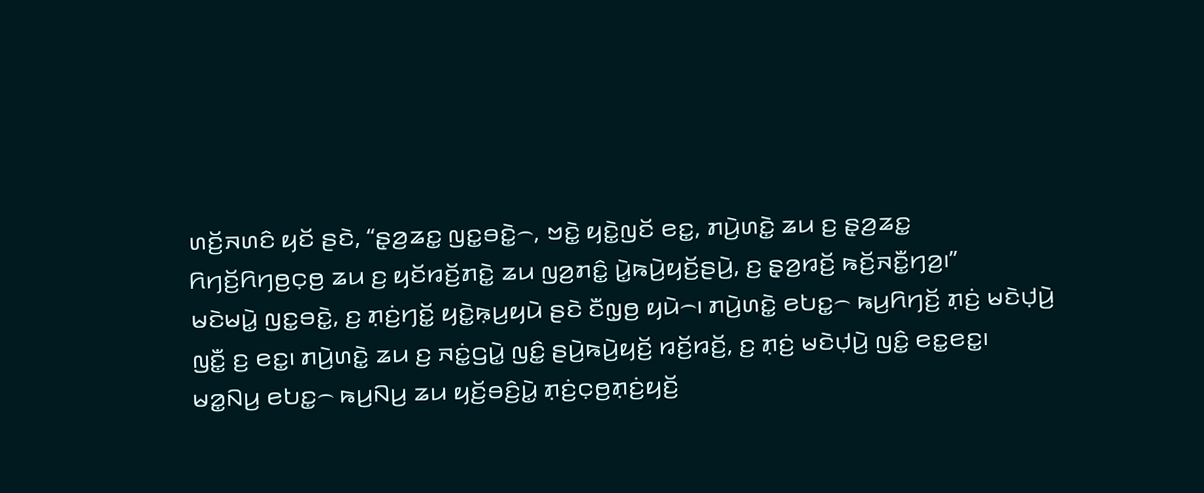ꤛꤢꤩ꤬ꤏꤛꤢꤨ ꤟꤢꤩ ꤔꤢꤧ, “ꤔ꤫ꤤ꤬ꤘꤢ꤭ ꤜꤢ꤭ꤋꤢꤧ꤭꤮, ꤠꤢꤧ꤭ ꤟꤢꤧ꤭ꤜꤢꤩ ꤕꤢ꤭, ꤊꤣꤧ꤬ꤛꤢꤧ꤭ ꤘꤣ ꤢ꤬ ꤔ꤫ꤤ꤬ꤘꤢ꤭ ꤖꤚꤢꤩ꤬ꤖꤚꤥ꤬ꤍ꤫ꤥ꤬ ꤘꤣ ꤢ꤬ ꤟꤢꤩꤙꤢꤩ꤬ꤊꤢꤧ꤭ ꤘꤣ ꤜꤤ꤬ꤊꤢꤨ꤭ ꤣꤧ꤭ꤒꤣꤧ꤬ꤟꤢꤩ꤬ꤔꤣꤧ꤬, ꤢ꤬ ꤔ꤫ꤤ꤬ꤙꤢꤩ꤬ ꤒꤢꤩ꤬ꤏꤢꤪ꤭ꤚꤤ꤬꤯”
ꤗꤢꤧꤗꤣꤧ꤭ ꤜꤢ꤭ꤋꤢꤧ꤭, ꤢ꤬ ꤊ꤫ꤢꤦ꤬ꤚꤢꤩ꤭ ꤟꤢꤧ꤭ꤒ꤫ꤣ꤬ꤟꤣꤧ ꤔꤢꤧ ꤢꤪꤜ꤫ꤥ꤬ ꤟꤣꤧ꤮꤯ ꤊꤣꤧ꤬ꤛꤢꤧ꤭ ꤕꤝꤢ꤭꤮ ꤒꤣ꤬ꤖꤚꤢꤩ꤬ ꤊ꤫ꤢꤦ꤬ ꤗꤢꤧꤓ꤫ꤣꤧ꤬ ꤜꤢꤪ꤭ ꤢ꤬ ꤕꤢ꤭꤯ ꤊꤣꤧ꤬ꤛꤢꤧ꤭ ꤘꤣ ꤢ꤬ ꤏꤢꤦ꤭ꤞꤣꤧ꤭ ꤜꤢꤨ꤭ ꤔꤣꤧ꤬ꤒꤣꤧ꤬ꤟꤢꤩ꤬ ꤙꤢꤩ꤬ꤙꤢꤩ꤬, ꤢ꤬ ꤊ꤫ꤢꤦ꤬ ꤗꤢꤧꤓ꤫ꤣꤧ꤬ ꤜꤢꤨ꤭ ꤕꤢ꤭ꤕꤢ꤭꤯ ꤗꤤ꤭ꤡꤣ꤬ ꤕꤝꤢ꤭꤮ ꤒꤣ꤬ꤡꤣ꤬ ꤘꤣ ꤟꤢꤩ꤬ꤋꤢꤨ꤬ꤣꤧ꤭ ꤊ꤫ꤢꤦ꤬ꤍ꤫ꤥ꤬ꤊ꤫ꤢꤦ꤬ꤟꤢꤩ꤬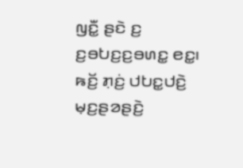ꤜꤢꤪ꤭ ꤔꤢꤧ ꤢ꤬ ꤢ꤬ꤋꤝꤢ꤬ꤢ꤬ꤋꤛꤢ꤭ ꤕꤢ꤭꤯ ꤒꤢꤩ꤬ ꤊ꤫ꤢꤦ꤬ ꤓꤝꤢ꤭ꤓꤢꤧ꤬ ꤗ꤫ꤢ꤬ꤔꤤꤔꤢꤧ꤬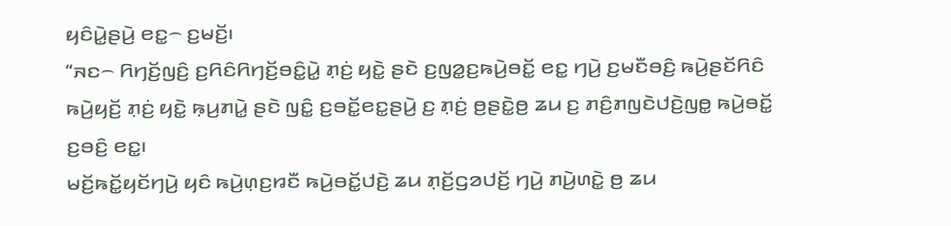ꤟꤢꤨꤣꤧ꤭ꤔꤣꤧ꤬ ꤕꤢ꤭꤮ ꤢ꤬ꤗꤢꤩ꤬꤯
“ꤏꤢ꤮ ꤖꤚꤢꤩ꤬ꤜꤢꤨ꤬ ꤢ꤬ꤖꤢꤨꤖꤚꤢꤩ꤬ꤋꤢꤨ꤭ꤣꤧ꤭ ꤊ꤫ꤢꤦ꤬ ꤟꤢꤧ꤭ ꤔꤢꤧ ꤢ꤬ꤜꤤ꤭ꤢ꤬ꤒꤣꤧ꤬ꤋꤢꤩ꤭ ꤕꤢ꤭ ꤚꤣꤧ꤬ ꤢ꤬ꤗꤢꤪꤋꤢꤨ꤬ ꤒꤣꤧ꤬ꤔꤢꤩꤖꤢꤨ ꤒꤣꤧ꤬ꤟꤢꤩ꤬ ꤊ꤫ꤢꤦ꤬ ꤟꤢꤧ꤭ ꤒ꤫ꤣ꤬ꤊꤣꤧ꤭ ꤔꤢꤧ ꤜꤢꤨ꤭ ꤢ꤬ꤋꤢꤩ꤭ꤕꤢ꤭ꤔꤣꤧ꤬ ꤢ꤬ ꤊ꤫ꤢꤦ꤬ ꤥ꤬ꤔꤢꤧ꤭ꤥ꤬ ꤘꤣ ꤢ꤬ ꤊꤢꤨ꤬ꤊꤜꤢꤧꤓꤢꤧ꤬ꤜꤥ꤭ ꤒꤣꤧ꤬ꤋꤢꤩ꤭ ꤢ꤬ꤋꤢꤨ꤬ ꤕꤢ꤭꤯
ꤗꤢꤩ꤬ꤒꤢꤩ꤭ꤟꤢꤩꤚꤣꤧ꤬ ꤟꤢꤨ ꤒꤣꤧ꤬ꤛ꤫ꤢ꤬ꤙꤢꤪ ꤒꤣꤧ꤬ꤋꤢꤩ꤭ꤓꤢꤧ꤬ ꤘꤣ ꤊ꤫ꤢꤩ꤬ꤞꤤꤓꤢꤩ꤬ ꤚꤣꤧ꤬ ꤊꤣꤧ꤬ꤛꤢꤧ꤭ ꤥ꤬ ꤘꤣ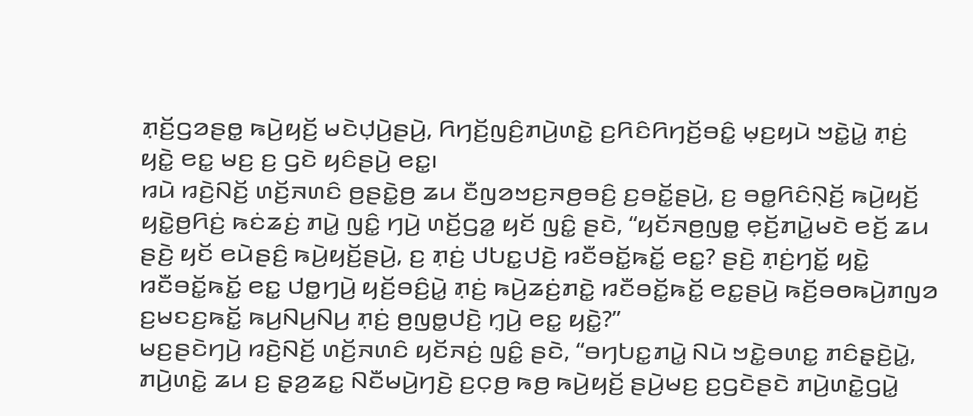ꤊ꤫ꤢꤩ꤬ꤞꤤꤔꤥ꤭ ꤒꤣꤧ꤬ꤟꤢꤩ꤬ ꤗꤢꤧꤓ꤫ꤣꤧ꤬ꤔꤣꤧ꤬, ꤖꤚꤢꤩ꤬ꤜꤢꤨ꤬ꤊꤣꤧ꤬ꤛꤢꤧ꤭ ꤢ꤬ꤖꤢꤨꤖꤚꤢꤩ꤬ꤋꤢꤨ꤭ ꤗ꤫ꤢ꤬ꤟꤣꤧ ꤠꤢꤧ꤭ꤣꤧ꤭ ꤊ꤫ꤢꤦ꤬ ꤟꤢꤧ꤭ ꤕꤢ꤭ ꤗꤢ꤬ ꤢ꤬ ꤞꤢꤧ ꤟꤢꤨꤔꤣꤧ꤬ ꤕꤢ꤭꤯
ꤙꤣꤧ ꤙꤢꤧ꤬ꤡꤢꤩ꤬ ꤛꤢꤩ꤬ꤏꤛꤢꤨ ꤥ꤬ꤔꤢꤧ꤭ꤥ꤬ ꤘꤣ ꤢꤪꤜꤤꤠꤢ꤬ꤏꤥ꤬ꤋꤢꤨ꤬ ꤢ꤬ꤋꤢꤩ꤭ꤔꤣꤧ꤬, ꤢ꤬ ꤋꤥ꤭ꤖꤢꤨꤡ꤫ꤢꤩ꤬ ꤒꤣꤧ꤬ꤟꤢꤩ꤬ ꤟꤢꤧ꤭ꤥ꤬ꤖꤢꤦ꤬ ꤒꤢꤦꤘꤢꤦ꤬ ꤊꤣꤧ꤭ ꤜꤢꤨ꤭ ꤚꤣꤧ꤬ ꤛꤢꤩ꤬ꤞꤤ꤭ ꤟꤢꤩ ꤜꤢꤨ꤭ ꤔꤢꤧ, “ꤟꤢꤩꤏꤥ꤬ꤜꤥ꤭ ꤕ꤫ꤢꤩ꤬ꤊꤣꤧ꤭ꤗꤢꤧ ꤕꤢꤩ꤬ ꤘꤣ ꤔꤢꤧ꤬ ꤟꤢꤩ ꤕꤣꤧꤔꤢꤨ꤬ ꤒꤣꤧ꤬ꤟꤢꤩ꤬ꤔꤣꤧ꤬, ꤢ꤬ ꤊ꤫ꤢꤦ꤬ ꤓꤝꤢ꤭ꤓꤢꤧ꤬ ꤙꤢꤪꤋꤢꤩ꤭ꤒꤢꤩ꤭ ꤕꤢ꤭? ꤔꤢꤧ꤬ ꤊ꤫ꤢꤦ꤬ꤚꤢꤩ꤭ ꤟꤢꤧ꤭ ꤙꤢꤪꤋꤢꤩ꤭ꤒꤢꤩ꤭ ꤕꤢ꤭ ꤓꤥ꤭ꤚꤣꤧ꤬ ꤟꤢꤩ꤬ꤋꤢꤨ꤬ꤣꤧ꤭ ꤊ꤫ꤢꤦ꤬ ꤒꤣꤧ꤬ꤘꤢꤦ꤬ꤊꤢꤧ꤭ ꤙꤢꤪꤋꤢꤩ꤭ꤒꤢꤩ꤭ ꤕꤢ꤭ꤔꤣꤧ꤬ ꤒꤢꤩ꤬ꤋꤥꤒꤣꤧ꤬ꤊꤜꤤ ꤢ꤬ꤗꤢꤢ꤬ꤒꤢꤩ꤭ ꤒꤣ꤬ꤡꤣ꤬ꤡꤣ꤬ ꤊ꤫ꤢꤦ꤬ ꤥ꤬ꤜꤥ꤭ꤓꤢꤧ꤬ ꤚ꤫ꤣꤧ꤬ ꤕꤢ꤭ ꤟꤢꤧ꤭?”
ꤗꤢ꤬ꤔꤢꤧꤚꤣꤧ꤬ ꤙꤢꤧ꤬ꤡꤢꤩ꤬ ꤛꤢꤩ꤬ꤏꤛꤢꤨ ꤟꤢꤩꤏꤢꤦ꤬ ꤜꤢꤨ꤭ ꤔꤢꤧ, “ꤋꤚꤝꤢ꤭ꤊꤣꤧ꤭ ꤡꤣꤧ ꤠꤢꤧ꤭ꤋꤛꤢ꤭ ꤊꤢꤨꤔ꤫ꤢꤧ꤬ꤣꤧ꤭, ꤊꤣꤧ꤬ꤛꤢꤧ꤭ ꤘꤣ ꤢ꤬ ꤔ꤫ꤤ꤬ꤘꤢ꤭ ꤡꤢꤪꤗꤣꤧ꤬ꤚꤢꤧ꤬ ꤢ꤬ꤍ꤫ꤥ꤬ ꤒꤥ꤬ ꤒꤣꤧ꤬ꤟꤢꤩ꤬ ꤔꤣꤧ꤬ꤗꤢ꤬ ꤢ꤬ꤞꤢꤧꤔꤢꤧ ꤊꤣꤧ꤬ꤛꤢꤧ꤭ꤞꤣꤧ꤭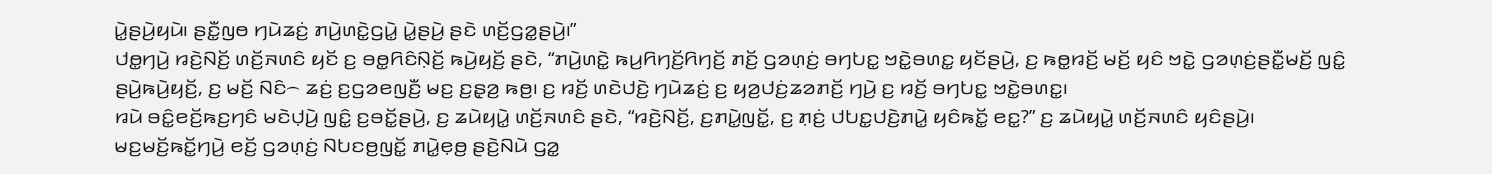ꤣꤧ꤭ꤔꤣꤧ꤬ꤟꤣꤧ꤯ ꤔꤢꤪ꤭ꤜꤥ ꤚꤣꤧꤘꤢꤦ꤬ ꤊꤣꤧ꤬ꤛꤢꤧ꤭ꤞꤣꤧ꤭ ꤣꤧ꤭ꤔꤣꤧ꤬ ꤔꤢꤧ ꤛꤢꤩ꤬ꤞꤤ꤭ꤔꤣꤧ꤬꤯”
ꤓꤥ꤭ꤚꤣꤧ꤬ ꤙꤢꤧ꤬ꤡꤢꤩ꤬ ꤛꤢꤩ꤬ꤏꤛꤢꤨ ꤟꤢꤩ ꤢ꤬ ꤋꤥ꤭ꤖꤢꤨꤡ꤫ꤢꤩ꤬ ꤒꤣꤧ꤬ꤟꤢꤩ꤬ ꤔꤢꤧ, “ꤊꤣꤧ꤬ꤛꤢꤧ꤭ ꤒꤣ꤬ꤖꤚꤢꤩ꤬ꤖꤚꤢꤩ꤬ ꤊꤢꤩ꤬ ꤞꤤꤛ꤫ꤢꤦ꤬ ꤋꤚꤝꤢ꤭ ꤠꤢꤧ꤭ꤋꤛꤢ꤭ ꤟꤢꤩꤔꤣꤧ꤬, ꤢ꤬ ꤒꤥ꤭ꤙꤢꤩ꤬ ꤗꤢꤩ꤬ ꤟꤢꤨ ꤠꤢꤧ꤭ ꤞꤤꤛ꤫ꤢꤦ꤬ꤔꤢꤪ꤭ꤗꤢꤩ꤬ ꤜꤢꤨ꤭ ꤔꤣꤧ꤬ꤒꤣꤧ꤬ꤟꤢꤩ꤬, ꤢ꤬ ꤗꤢꤩ꤬ ꤡꤢꤨ꤮ ꤘꤢꤦ꤬ ꤢ꤬ꤞꤤꤕꤜꤢꤪ꤬ ꤗꤢ꤬ ꤢ꤬ꤔ꤫ꤤ꤬ ꤒꤥ꤬꤯ ꤢ꤬ ꤙꤢꤩ꤬ ꤛꤢꤧꤓꤢꤧ꤬ ꤚꤣꤧꤘꤢꤦ꤬ ꤢ꤬ ꤟꤤ꤬ꤓꤢꤦ꤬ꤘꤤꤊꤢꤩ꤬ ꤚꤣꤧ꤬ ꤢ꤬ ꤙꤢꤩ꤬ ꤋꤚꤝꤢ꤭ ꤠꤢꤧ꤭ꤋꤛꤢ꤭꤯
ꤙꤣꤧ ꤋꤢꤨ꤭ꤕꤢꤩ꤬ꤒꤢ꤬ꤚꤢꤨ ꤗꤢꤧꤓ꤫ꤣꤧ꤬ ꤜꤢꤨ꤭ ꤢ꤬ꤋꤢꤩ꤭ꤔꤣꤧ꤬, ꤢ꤬ ꤘꤣꤧꤟꤣꤧ꤭ ꤛꤢꤩ꤬ꤏꤛꤢꤨ ꤔꤢꤧ, “ꤙꤢꤧ꤬ꤡꤢꤩ꤬, ꤢ꤬ꤊꤣꤧ꤭ꤜꤢꤩ꤭, ꤢ꤬ ꤊ꤫ꤢꤦ꤬ ꤓꤝꤢ꤭ꤓꤢꤧ꤬ꤊꤣꤧ꤭ ꤟꤢꤨꤒꤢꤩ꤭ ꤕꤢ꤭?” ꤢ꤬ ꤘꤣꤧꤟꤣꤧ꤭ ꤛꤢꤩ꤬ꤏꤛꤢꤨ ꤟꤢꤨꤔꤣꤧ꤬꤯
ꤗꤢ꤬ꤗꤢꤩ꤬ꤒꤢꤩ꤭ꤚꤣꤧ꤬ ꤕꤢꤩ꤬ ꤞꤤꤛ꤫ꤢꤦ꤬ ꤡꤝꤢꤥ꤬ꤜꤢꤩ꤭ ꤊꤣꤧ꤭ꤕ꤫ꤥ꤬ ꤔꤢꤧ꤬ꤡꤣꤧ ꤞꤤ꤭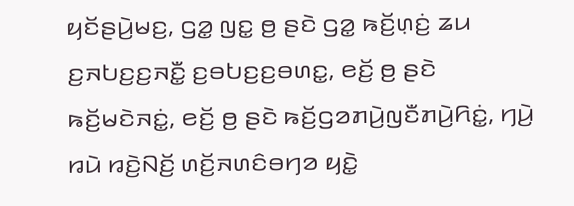ꤟꤢꤩꤔꤣꤧ꤬ꤗꤢ꤬, ꤞꤤ꤭ ꤜꤢ꤭ ꤥ꤬ ꤔꤢꤧ ꤞꤤ꤭ ꤒꤢꤩ꤬ꤛ꤫ꤢꤦ꤬ ꤘꤣ ꤢ꤬ꤏꤝꤢ꤬ꤢ꤬ꤏꤢꤪ꤭ ꤢ꤬ꤋꤝꤢ꤬ꤢ꤬ꤋꤛꤢ꤭, ꤕꤢꤩ꤬ ꤥ꤬ ꤔꤢꤧ ꤒꤢꤩ꤬ꤗꤢꤧꤏꤢꤦ꤭, ꤕꤢꤩ꤬ ꤥ꤬ ꤔꤢꤧ ꤒꤢꤩ꤬ꤞꤤꤊꤣꤧ꤬ꤜꤢꤪꤊꤣꤧ꤬ꤖꤢꤦ꤭, ꤚꤣꤧ꤬ ꤙꤣꤧ ꤙꤢꤧ꤬ꤡꤢꤩ꤬ ꤛꤢꤩ꤬ꤏꤛꤢꤨꤋꤚꤤ ꤟꤢꤧ꤭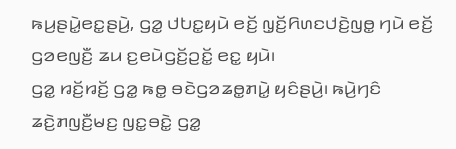ꤒꤣ꤬ꤔꤣꤧ꤭ꤕꤢ꤭ꤔꤣꤧ꤬, ꤞꤤ꤭ ꤓꤝꤢ꤭ꤟꤣꤧ ꤕꤢꤩ꤬ ꤜ꤫ꤢꤩ꤬ꤖꤛꤢꤓꤢꤧ꤬ꤜꤥ꤭ ꤚꤣꤧ ꤕꤢꤩ꤬ ꤞꤤꤕꤜꤢꤪ꤬ ꤘꤣ ꤢ꤬ꤕꤣꤧꤞꤢꤩ꤬ꤑꤢꤩ꤭ ꤕꤢ꤭ ꤟꤣꤧ꤯
ꤞꤤ꤭ ꤙꤢꤩ꤬ꤙꤢꤩ꤬ ꤞꤤ꤭ ꤒꤥ꤭ ꤋꤢꤧꤞꤤꤘꤥ꤭ꤊꤣꤧ꤭ ꤟꤢꤨꤔꤣꤧ꤬꤯ ꤒꤣꤧ꤬ꤚꤢꤨ ꤘꤢꤧ꤬ꤊꤜꤢꤪ꤬ꤗꤢ꤬ ꤜꤢ꤭ꤋꤢꤧ꤭ ꤞꤤ꤭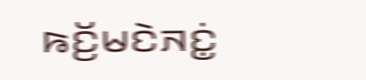ꤒꤢꤩ꤬ꤗꤢꤧꤏꤢꤦ꤭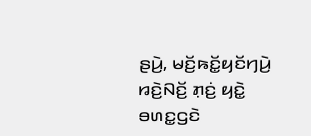ꤔꤣꤧ꤬, ꤗꤢꤩ꤬ꤒꤢꤩ꤭ꤟꤢꤩꤚꤣꤧ꤬ ꤙꤢꤧ꤬ꤡꤢꤩ꤬ ꤊ꤫ꤢꤦ꤬ ꤟꤢꤧ꤭ ꤋꤛꤢ꤭ꤞꤢꤧ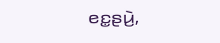ꤕꤢ꤭ꤔꤣꤧ꤬,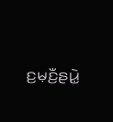ꤢ꤬ꤗ꤫ꤢꤪ꤬ꤔꤣꤧ꤭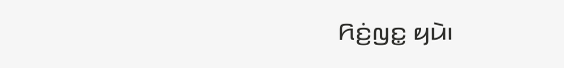ꤖꤢꤦ꤬ꤜꤢ꤭ ꤟꤣꤧ꤯